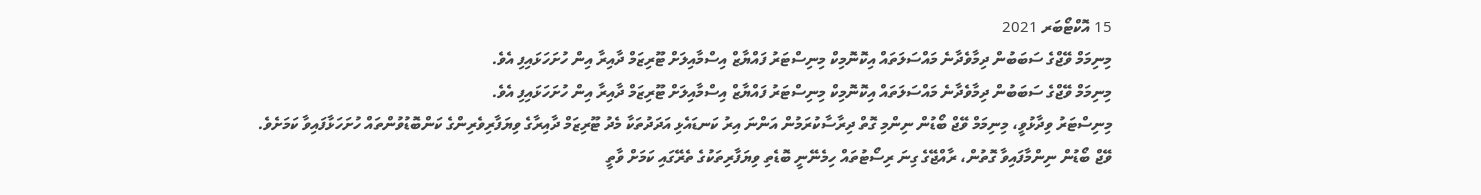15 އޮކްޓޯބަރ 2021
މިނިމަމް ވޭޖްގެ ސަބަބުން ދިމާވެދާނެ މައްސަލަތައް އިކޮނޮމިކް މިނިސްޓަރު ފައްޔާޒް އިސްމާއިލަށް ޓޫރިޒަމް ދާއިރާ އިން ހުށަހަޅައިފި އެވެ.
މިނިމަމް ވޭޖްގެ ސަބަބުން ދިމާވެދާނެ މައްސަލަތައް އިކޮނޮމިކް މިނިސްޓަރު ފައްޔާޒް އިސްމާއިލަށް ޓޫރިޒަމް ދާއިރާ އިން ހުށަހަޅައިފި އެވެ.
މިނިސްޓަރު ވިދާޅުވީ، މިނިމަމް ވޭޖް ބޯޑުން ނިންމި ގޮތް ދިރާސާކުރަމުން އަންނަ އިރު ކަނޑައެޅި އަދަދުތަކާ މެދު ޓޫރިޒަމް ދާއިރާގެ ވިޔަފާރިވެރިންގެ ކަންބޮޑުވުންތައް ހުށަހަޅާފައިވާ ކަމަށެވެ.
ވޭޖް ބޯޑުން ނިންމާފައިވާ ގޮތުން، ރާއްޖޭގެ ގިނަ ރިސޯޓުތައް ހިމެނޭނީ ބޮޑެތި ވިޔަފާރިތަކުގެ ތެރޭގައި ކަމަށް ވާތީ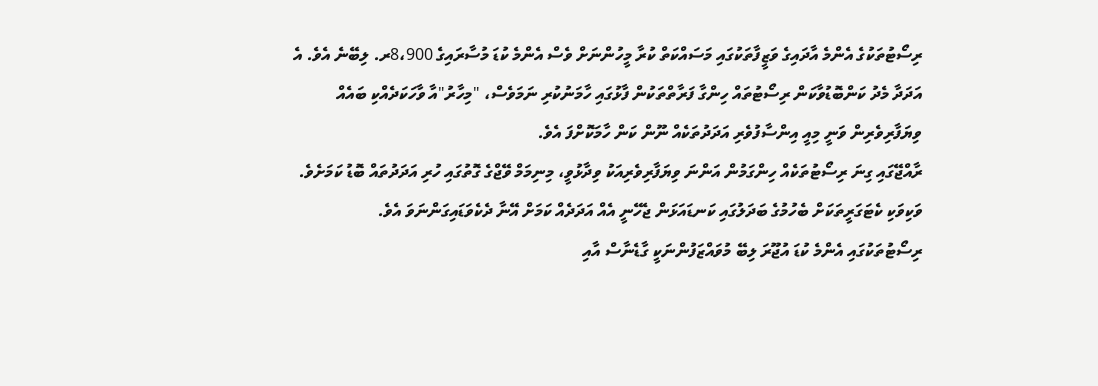ރިސޯޓުތަކުގެ އެންމެ އާދައިގެ ވަޒީފާތަކުގައި މަސައްކަތް ކުރާ މީހުންނަށް ވެސް އެންމެ ކުޑަ މުސާރައިގެ 8،900ރ. ލިބޭނެ އެވެ. އެ އަދަދާ މެދު ކަންބޮޑުވާކަން ރިސޯޓުތައް ހިންގާ ފަރާތްތަކުން ފާޅުގައި ހާމަނުކުރި ނަމަވެސް، "މިހާރު"އާ ވާހަކަދެއްކި ބައެއް ވިޔަފާރިވެރިން ވަނީ މިއީ އިންސާފުވެރި އަދަދުތަކެއް ނޫން ކަން ހާމަކޮށްފަ އެވެ.
ރާއްޖޭގައި ގިނަ ރިސޯޓުތަކެއް ހިންގަމުން އަންނަ ވިޔަފާރިވެރިއަކު ވިދާޅުވީ، މިނިމަމް ވޭޖްގެ ގޮތުގައި ހުރި އަދަދުތައް ބޮޑު ކަމަށެވެ. ވަކިވަކި ކެޓަގަރީތަކަށް ބެހުމުގެ ބަދަލުގައި ކަނޑައަޅަން ޖެހޭނީ އެއް އަދަދެއް ކަމަށް އޭނާ ދެކެވަޑައިގަންނަވަ އެވެ.
ރިސޯޓުތަކުގައި އެންމެ ކުޑަ އުޖޫރަ ލިބޭ މުވައްޒަފުންނަކީ ގާޑެނާސް އާއި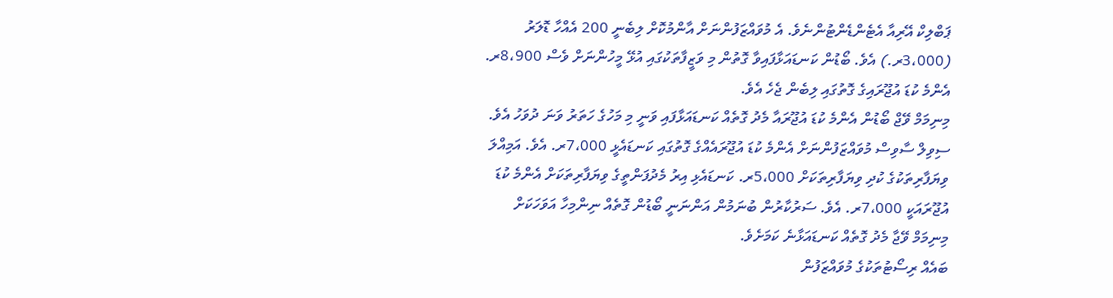ޕަބްލިކް އޭރިއާ އެޓެންޑެންޓުންނެވެ. އެ މުވައްޒަފުންނަށް އާންމުކޮށް ލިބެނީ 200 އެއްހާ ޑޮލަރު (3،000ރ.) އެވެ. ބޯޑުން ކަނޑައަޅާފައިވާ ގޮތުން މި ވަޒީފާތަކުގައި އުޅޭ މީހުންނަށް ވެސް 8،900ރ. އެންމެ ކުޑަ އުޖޫރައިގެ ގޮތުގައި ލިބެން ޖެހެ އެވެ.
މިނިމަމް ވޭޖް ބޯޑުން އެންމެ ކުޑަ އުޖޫރައާ މެދު ގޮތެއް ކަނޑައަޅާފައި ވަނީ މި މަހުގެ ހަތަރު ވަނަ ދުވަހު އެވެ. ސިވިލް ސާވިސް މުވައްޒަފުންނަށް އެންމެ ކުޑަ އުޖޫރައެއްގެ ގޮތުގައި ކަނޑައެޅީ 7،000ރ. އެވެ. އަމިއްލަ ވިޔަފާރިތަކުގެ ކުދި ވިޔަފާރިތަކަށް 5،000ރ. ކަނޑައެޅި އިރު މެދުފަންތީގެ ވިޔަފާރިތަކަށް އެންމެ ކުޑަ އުޖޫރައަކީ 7،000ރ. އެވެ. ސަރުކާރުން ބުނަމުން އަންނަނީ ބޯޑުން ގޮތެއް ނިންމިހާ އަވަހަކަށް މިނިމަމް ވޭޖާ މެދު ގޮތެއް ކަނޑައަޅާނެ ކަމަށެވެ.
ބައެއް ރިސޯޓުތަކުގެ މުވައްޒަފުން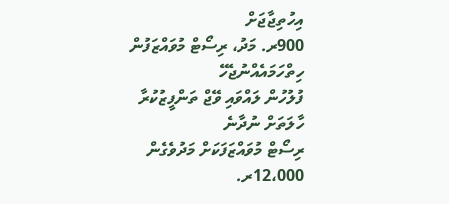އިހުތިޖާޖަށް
900ރ. މަދު، ރިސޯޓް މުވައްޒަފުން ހިތްހަމައެއްނުޖެހޭ
ފުލުހުން ލައްވައި ވޭޖް ތަންފީޒުކުރާ ހާލަތަށް ނުދާނެ
ރިސޯޓް މުވައްޒަފަކަށް މަދުވެގެން 12،000ރ.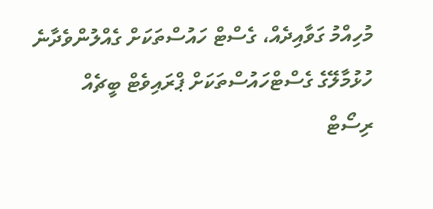މުހިއްމު ގަވާއިދެއް، ގެސްޓް ހައުސްތަކަށް ގެއްލުންވެދާނެ
ހުޅުމާލޭގެ ގެސްޓްހައުސްތަކަށް ޕްރައިވެޓް ބީޗެއް
ރިސޯޓް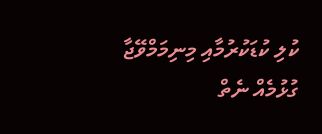ކުލި ކުޑަކުރުމާއި މިނިމަމްވޭޖާ ގުޅުމެއް ނެތް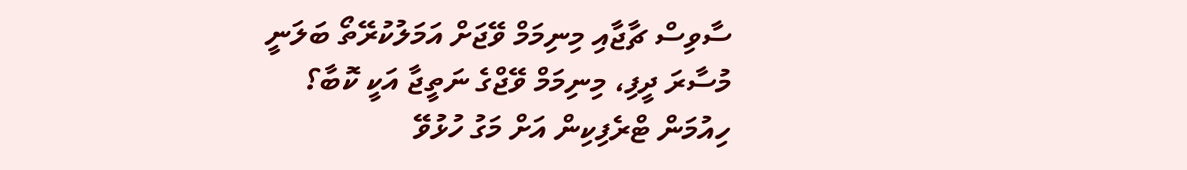ސާވިސް ޗާޖާއި މިނިމަމް ވޭޖަށް އަމަލުކުރޭތޯ ބަލަނީ
މުސާރަ ދީފި، މިނިމަމް ވޭޖްގެ ނަތީޖާ އަކީ ކޮބާ؟
ހިއުމަން ޓްރެފިކިން އަށް މަގު ހުޅުވޭ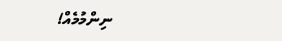ނިންމުމެއް!